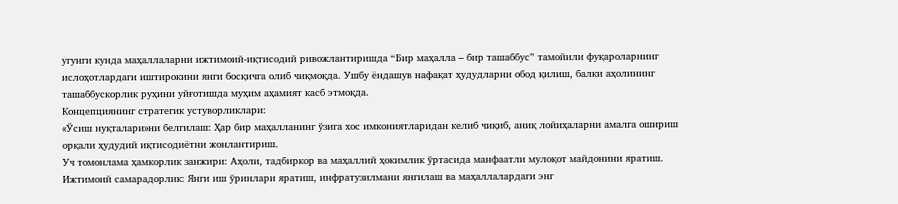угунги кунда маҳаллаларни ижтимоий-иқтисодий ривожлантиришда “Бир маҳалла – бир ташаббус” тамойили фуқароларнинг ислоҳотлардаги иштирокини янги босқичга олиб чиқмоқда. Ушбу ёндашув нафақат ҳудудларни обод қилиш, балки аҳолининг ташаббускорлик руҳини уйғотишда муҳим аҳамият касб этмоқда.
Концепциянинг стратегик устуворликлари:
«Ўсиш нуқталари»ни белгилаш: Ҳар бир маҳалланинг ўзига хос имкониятларидан келиб чиқиб, аниқ лойиҳаларни амалга ошириш орқали ҳудудий иқтисодиётни жонлантириш.
Уч томонлама ҳамкорлик занжири: Аҳоли, тадбиркор ва маҳаллий ҳокимлик ўртасида манфаатли мулоқот майдонини яратиш.
Ижтимоий самарадорлик: Янги иш ўринлари яратиш, инфратузилмани янгилаш ва маҳаллалардаги энг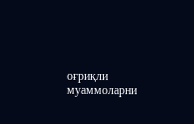оғриқли муаммоларни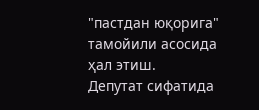"пастдан юқорига" тамойили асосида ҳал этиш.
Депутат сифатида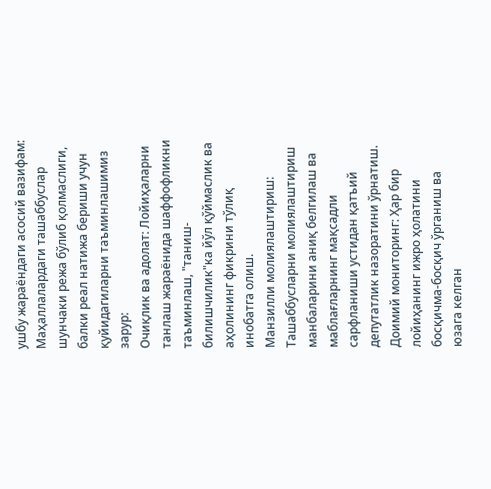ушбу жараёндаги асосий вазифам:
Маҳаллалардаги ташаббуслар шунчаки режа бўлиб қолмаслиги, балки реал натижа бериши учун қуйидагиларни таъминлашимиз зарур:
Очиқлик ва адолат: Лойиҳаларни танлаш жараёнида шаффофликни таъминлаш, "таниш-билишчилик"ка йўл қўймаслик ва аҳолининг фикрини тўлиқ инобатга олиш.
Манзилли молиялаштириш: Ташаббусларни молиялаштириш манбаларини аниқ белгилаш ва маблағларнинг мақсадли сарфланиши устидан қатъий депутатлик назоратини ўрнатиш.
Доимий мониторинг: Ҳар бир лойиҳанинг ижро ҳолатини босқичма-босқич ўрганиш ва юзага келган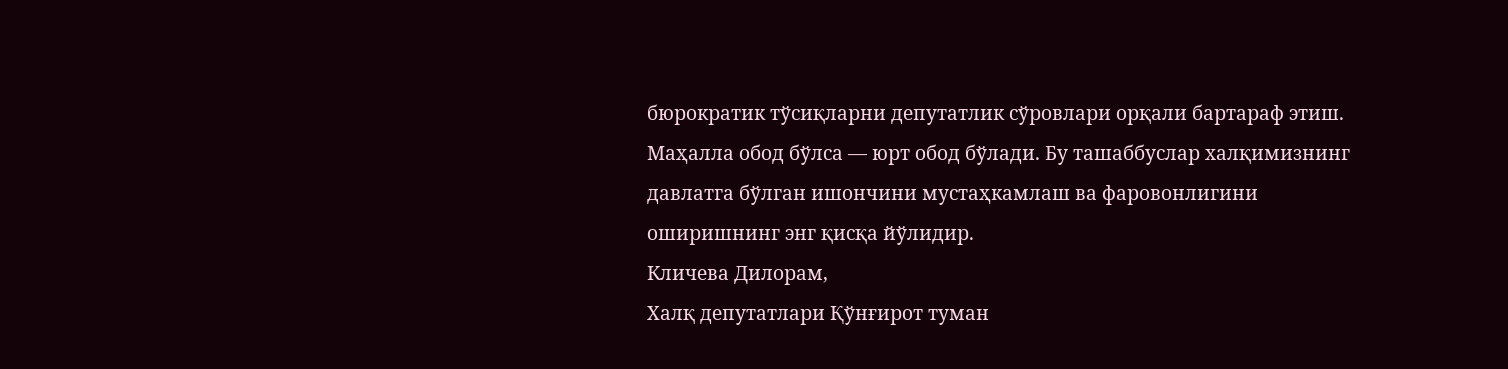бюрократик тўсиқларни депутатлик сўровлари орқали бартараф этиш.
Маҳалла обод бўлса — юрт обод бўлади. Бу ташаббуслар халқимизнинг давлатга бўлган ишончини мустаҳкамлаш ва фаровонлигини оширишнинг энг қисқа йўлидир.
Кличева Дилорам,
Халқ депутатлари Қўнғирот туман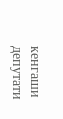кенгаши депутати